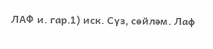ЛАФ и. гар.1) иск. Сүз, сөйләм. Лаф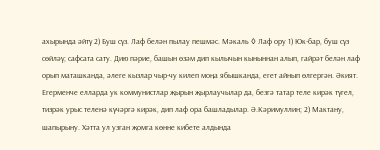ахырында әйтү 2) Буш сүз. Лаф белән пылау пешмәс. Мәкаль ◊ Лаф ору 1) Юк-бар, буш сүз сөйләү; сафсата сату. Дию пәрие, башын өзәм дип кылычын кыныннан алып, гайрәт белән лаф орып маташканда, әлеге кызлар чыр-чу килеп моңа ябышканда, егет айнып өлгергән. Әкият. Егерменче елларда ук коммунистлар җырын җырлаучылар да, безгә татар теле кирәк түгел, тизрәк урыс теленә күчәргә кирәк, дип лаф ора башладылар. Ә.Кәримуллин; 2) Мактану, шапырыну. Хәтта ул узган җомга көнне кибете алдында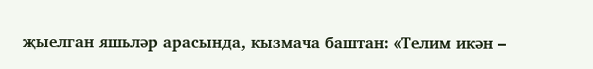җыелган яшьләр арасында, кызмача баштан: «Телим икән –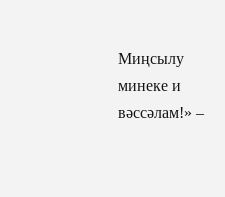Миңсылу минеке и вәссәлам!» –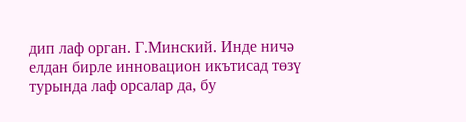дип лаф орган. Г.Минский. Инде ничә елдан бирле инновацион икътисад төзү турында лаф орсалар да, бу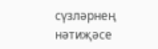сүзләрнең нәтиҗәсе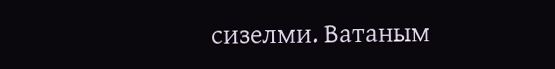сизелми. Ватаным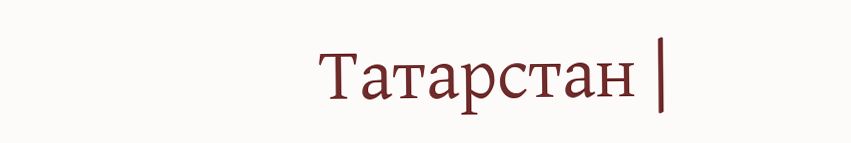Татарстан |